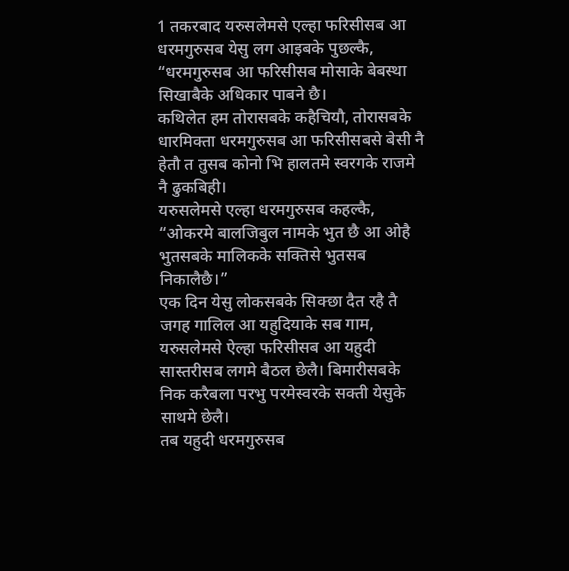1 तकरबाद यरुसलेमसे एल्हा फरिसीसब आ धरमगुरुसब येसु लग आइबके पुछल्कै,
“धरमगुरुसब आ फरिसीसब मोसाके बेबस्था सिखाबैके अधिकार पाबने छै।
कथिलेत हम तोरासबके कहैचियौ, तोरासबके धारमिक्ता धरमगुरुसब आ फरिसीसबसे बेसी नै हेतौ त तुसब कोनो भि हालतमे स्वरगके राजमे नै ढुकबिही।
यरुसलेमसे एल्हा धरमगुरुसब कहल्कै, “ओकरमे बालजिबुल नामके भुत छै आ ओहै भुतसबके मालिकके सक्तिसे भुतसब निकालैछै।”
एक दिन येसु लोकसबके सिक्छा दैत रहै तै जगह गालिल आ यहुदियाके सब गाम, यरुसलेमसे ऐल्हा फरिसीसब आ यहुदी सास्तरीसब लगमे बैठल छेलै। बिमारीसबके निक करैबला परभु परमेस्वरके सक्ती येसुके साथमे छेलै।
तब यहुदी धरमगुरुसब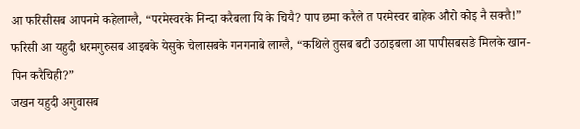आ फरिसीसब आपनमे कहेलाग्लै, “परमेस्वरके निन्दा करैबला यि के चियै? पाप छमा करैले त परमेस्वर बाहेक औरो कोइ नै सक्तै!”
फरिसी आ यहुदी धरमगुरुसब आइबके येसुके चेलासबके गनगनाबे लाग्लै, “कथिले तुसब बटी उठाइबला आ पापीसबसङे मिलके खान-पिन करैचिही?”
जखन यहुदी अगुवासब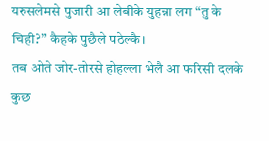यरुसलेमसे पुजारी आ लेबीके युहन्ना लग “तु के चिही?” कैहके पुछैले पठेल्कै।
तब ओते जोर-तोरसे होहल्ला भेलै आ फरिसी दलके कुछ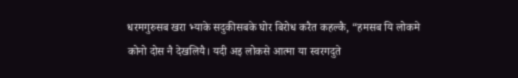धरमगुरुसब खरा भ्याके सदुकीसबके घोर बिरोध करैत कहल्कै, “हमसब यि लोकमे कोनो दोस नै देखलियै। यदी अइ लोकसे आत्मा या स्वरगदुते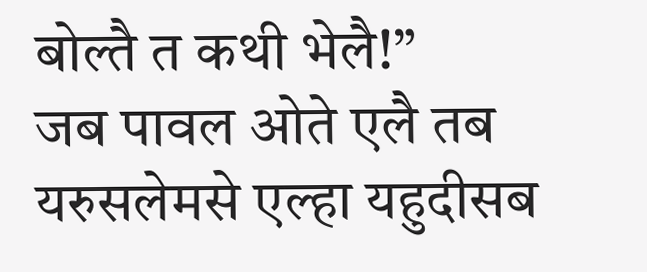बोल्तै त कथी भेलै!”
जब पावल ओते एलै तब यरुसलेमसे एल्हा यहुदीसब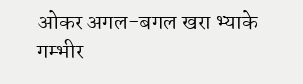ओकर अगल-बगल खरा भ्याके गम्भीर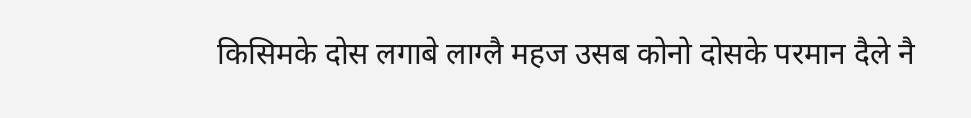किसिमके दोस लगाबे लाग्लै महज उसब कोनो दोसके परमान दैले नै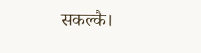सकल्कै।